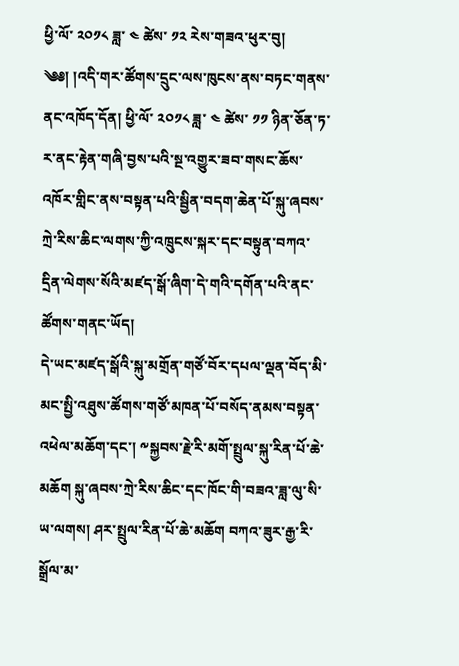ཕྱི་ལོ་ ༢༠༡༨ ཟླ་ ༤ ཚེས་ ༡༢ རེས་གཟའ་ཕུར་བུ།
༄༅། །འདི་གར་ཚོགས་དྲུང་ལས་ཁུངས་ནས་བཏང་གནས་ནང་འཁོད་དོན། ཕྱི་ལོ་ ༢༠༡༨ ཟླ་ ༤ ཚེས་ ༡༡ ཉིན་ཅོན་ཏ་ར་ནང་རྟེན་གཞི་བྱས་པའི་སྔ་འགྱུར་ཟབ་གསང་ཆོས་འཁོར་གླིང་ནས་བསྟན་པའི་སྦྱིན་བདག་ཆེན་པོ་སྐུ་ཞབས་ཀྲེ་རིས་ཆིང་ལགས་ཀྱི་འཁྲུངས་སྐར་དང་བསྟུན་བཀའ་དྲིན་ལེགས་སོའི་མཛད་སྒོ་ཞིག་དེ་གའི་དགོན་པའི་ནང་ཚོགས་གནང་ཡོད།
དེ་ཡང་མཛད་སྒོའི་སྐུ་མགྲོན་གཙོ་བོར་དཔལ་ལྡན་བོད་མི་མང་སྤྱི་འཐུས་ཚོགས་གཙོ་མཁན་པོ་བསོད་ནམས་བསྟན་འཕེལ་མཆོག་དང་། ༸སྐྱབས་རྗེ་རི་མགོ་སྤྲུལ་སྐུ་རིན་པོ་ཆེ་མཆོག སྐུ་ཞབས་ཀྲེ་རིས་ཆིང་དང་ཁོང་གི་བཟའ་ཟླ་ལུ་སི་ཡ་ལགས། ཤར་སྤྲུལ་རིན་པོ་ཆེ་མཆོག བཀའ་ཟུར་རྒྱ་རི་སྒྲོལ་མ་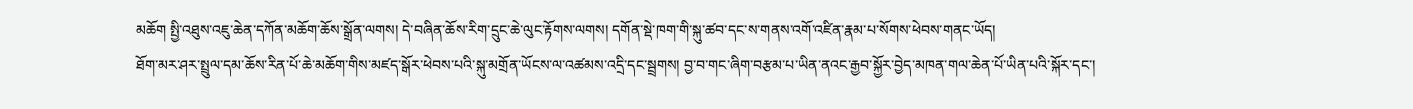མཆོག སྤྱི་འཐུས་འཇུ་ཆེན་དཀོན་མཆོག་ཆོས་སྒྲོན་ལགས། དེ་བཞིན་ཆོས་རིག་དྲུང་ཆེ་ལུང་རྟོགས་ལགས། དགོན་སྡེ་ཁག་གི་སྐུ་ཚབ་དང་ས་གནས་འགོ་འཛིན་རྣམ་པ་སོགས་ཕེབས་གནང་ཡོད།
ཐོག་མར་ཤར་སྤྲུལ་དམ་ཆོས་རིན་པོ་ཆེ་མཆོག་གིས་མཛད་སྒོར་ཕེབས་པའི་སྐུ་མགྲོན་ཡོངས་ལ་འཚམས་འདྲི་དང་སྦྲགས། བྱ་བ་གང་ཞིག་བརྩམ་པ་ཡིན་ནའང་རྒྱབ་སྐྱོར་བྱེད་མཁན་གལ་ཆེན་པོ་ཡིན་པའི་སྐོར་དང་།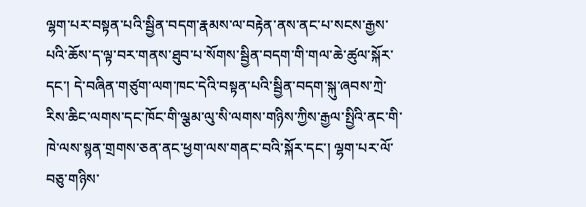ལྷག་པར་བསྟན་པའི་སྦྱིན་བདག་རྣམས་ལ་བརྟེན་ནས་ནང་པ་སངས་རྒྱས་པའི་ཆོས་ད་ལྟ་བར་གནས་ཐུབ་པ་སོགས་སྦྱིན་བདག་གི་གལ་ཆེ་ཚུལ་སྐོར་དང་། དེ་བཞིན་གཙུག་ལག་ཁང་དེའི་བསྟན་པའི་སྦྱིན་བདག་སྐུ་ཞབས་ཀྲེ་རིས་ཆིང་ལགས་དང་ཁོང་གི་ལྕམ་ལུ་སི་ལགས་གཉིས་ཀྱིས་རྒྱལ་སྤྱིའི་ནང་གི་ཁེ་ལས་སྙན་གྲགས་ཅན་ནང་ཕྱག་ལས་གནང་བའི་སྐོར་དང་། ལྷག་པར་ལོ་བཅུ་གཉིས་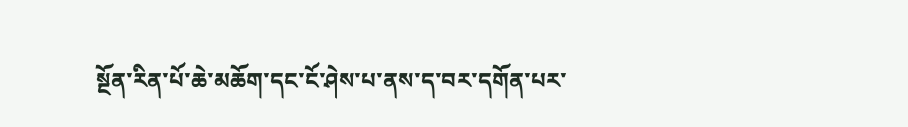སྔོན་རིན་པོ་ཆེ་མཆོག་དང་ངོ་ཤེས་པ་ནས་ད་བར་དགོན་པར་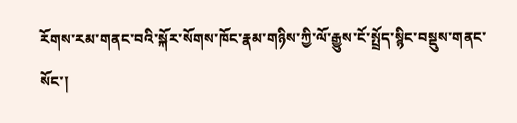རོགས་རམ་གནང་བའི་སྐོར་སོགས་ཁོང་རྣམ་གཉིས་ཀྱི་ལོ་རྒྱུས་ངོ་སྤྲོད་སྙིང་བསྡུས་གནང་སོང་།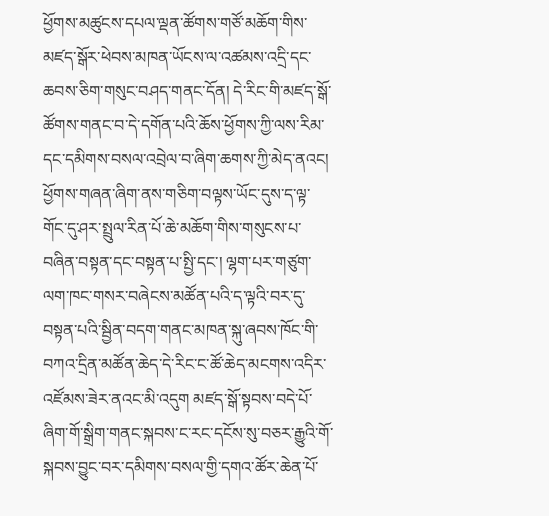ཕྱོགས་མཚུངས་དཔལ་ལྡན་ཚོགས་གཙོ་མཆོག་གིས་མཛད་སྒོར་ཕེབས་མཁན་ཡོངས་ལ་འཚམས་འདྲི་དང་ཆབས་ཅིག་གསུང་བཤད་གནང་དོན། དེ་རིང་གི་མཛད་སྒོ་ཚོགས་གནང་བ་དེ་དགོན་པའི་ཆོས་ཕྱོགས་ཀྱི་ལས་རིམ་དང་དམིགས་བསལ་འབྲེལ་བ་ཞིག་ཆགས་ཀྱི་མེད་ནའང། ཕྱོགས་གཞན་ཞིག་ནས་གཅིག་བལྟས་ཡོང་དུས་ད་ལྟ་གོང་དུ་ཤར་སྤྲུལ་རིན་པོ་ཆེ་མཆོག་གིས་གསུངས་པ་བཞིན་བསྟན་དང་བསྟན་པ་སྤྱི་དང་། ལྷག་པར་གཙུག་ལག་ཁང་གསར་བཞེངས་མཚོན་པའི་ད་ལྟའི་བར་དུ་བསྟན་པའི་སྦྱིན་བདག་གནང་མཁན་སྐུ་ཞབས་ཁོང་གི་བཀའ་དྲིན་མཚོན་ཆེད་དེ་རིང་ང་ཚོ་ཆེད་མངགས་འདིར་འཛོམས་ཟེར་ནའང་མི་འདུག མཛད་སྒོ་སྟབས་བདེ་པོ་ཞིག་གོ་སྒྲིག་གནང་སྐབས་ང་རང་དངོས་སུ་བཅར་རྒྱུའི་གོ་སྐབས་བྱུང་བར་དམིགས་བསལ་གྱི་དགའ་ཚོར་ཆེན་པོ་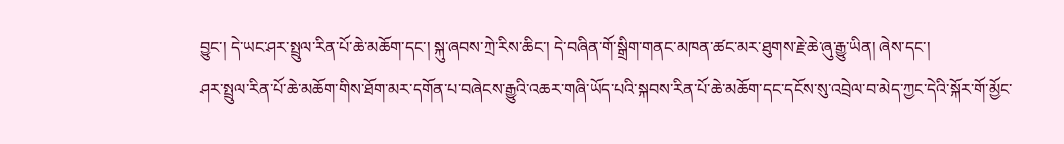བྱུང་། དེ་ཡང་ཤར་སྤྲུལ་རིན་པོ་ཆེ་མཆོག་དང་། སྐུ་ཞབས་ཀྲེ་རིས་ཆིང་། དེ་བཞིན་གོ་སྒྲིག་གནང་མཁན་ཚང་མར་ཐུགས་རྗེ་ཆེ་ཞུ་རྒྱུ་ཡིན། ཞེས་དང་།
ཤར་སྤྲུལ་རིན་པོ་ཆེ་མཆོག་གིས་ཐོག་མར་དགོན་པ་བཞེངས་རྒྱུའི་འཆར་གཞི་ཡོད་པའི་སྐབས་རིན་པོ་ཆེ་མཆོག་དང་དངོས་སུ་འབྲེལ་བ་མེད་ཀྱང་དེའི་སྐོར་གོ་མྱོང་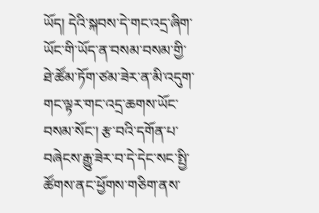ཡོད། དེའི་སྐབས་དེ་གང་འདྲ་ཞིག་ཡོང་གི་ཡོད་ན་བསམ་བསམ་གྱི་ཐེ་ཚོམ་ཏོག་ཙམ་ཟེར་ན་མི་འདུག་གང་ལྟར་གང་འདྲ་ཆགས་ཡོང་བསམ་སོང་། རྩ་བའི་དགོན་པ་བཞེངས་རྒྱུ་ཟེར་བ་དེ་དེང་སང་སྤྱི་ཚོགས་ནང་ཕྱོགས་གཅིག་ནས་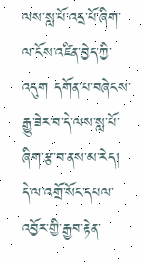ལས་སླ་པོ་འདྲ་པོ་ཞིག་ལ་ངོས་འཛིན་བྱེད་ཀྱི་འདུག དགོན་པ་བཞེངས་རྒྱུ་ཟེར་བ་དེ་ལས་སླ་པོ་ཞིག་རྩ་བ་ནས་མ་རེད། དེ་ལ་འགྲོ་སོང་དཔལ་འབྱོར་གྱི་རྒྱབ་རྟེན་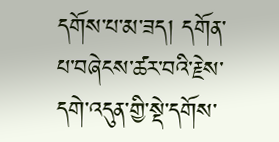དགོས་པ་མ་ཟད། དགོན་པ་བཞེངས་ཚར་བའི་རྗེས་དགེ་འདུན་གྱི་སྡེ་དགོས་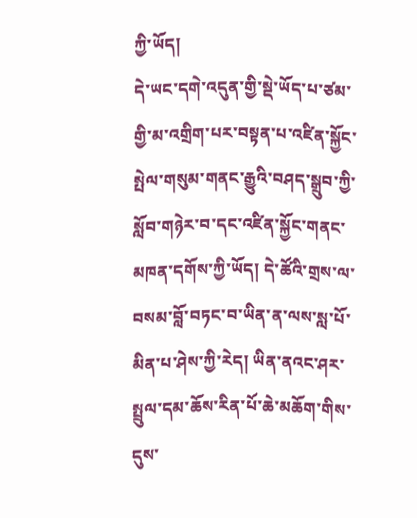ཀྱི་ཡོད།
དེ་ཡང་དགེ་འདུན་གྱི་སྡེ་ཡོད་པ་ཙམ་གྱི་མ་འགྲིག་པར་བསྟན་པ་འཛིན་སྐྱོང་སྤེལ་གསུམ་གནང་རྒྱུའི་བཤད་སྒྲུབ་ཀྱི་སློབ་གཉེར་བ་དང་འཛིན་སྐྱོང་གནང་མཁན་དགོས་ཀྱི་ཡོད། དེ་ཚོའི་གྲས་ལ་བསམ་བློ་བཏང་བ་ཡིན་ན་ལས་སླ་པོ་མིན་པ་ཤེས་ཀྱི་རེད། ཡིན་ནའང་ཤར་སྤྲུལ་དམ་ཆོས་རིན་པོ་ཆེ་མཆོག་གིས་དུས་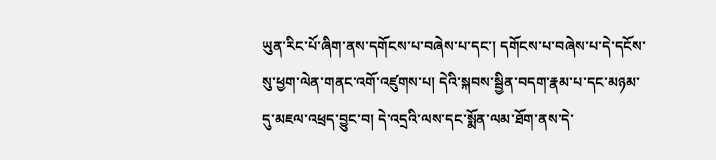ཡུན་རིང་པོ་ཞིག་ནས་དགོངས་པ་བཞེས་པ་དང་། དགོངས་པ་བཞེས་པ་དེ་དངོས་སུ་ཕྱག་ལེན་གནང་འགོ་འཛུགས་པ། དེའི་སྐབས་སྦྱིན་བདག་རྣམ་པ་དང་མཉམ་དུ་མཇལ་འཕྲད་བྱུང་བ། དེ་འདྲའི་ལས་དང་སྨོན་ལམ་ཐོག་ནས་དེ་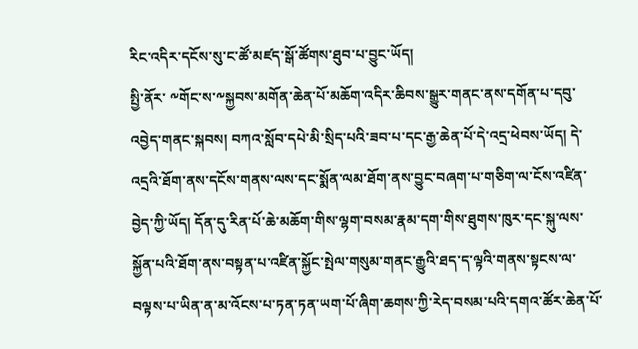རིང་འདིར་དངོས་སུ་ང་ཚོ་མཛད་སྒོ་ཚོགས་ཐུབ་པ་བྱུང་ཡོད།
སྤྱི་ནོར་ ༸གོང་ས་༸སྐྱབས་མགོན་ཆེན་པོ་མཆོག་འདིར་ཆིབས་སྒྱུར་གནང་ནས་དགོན་པ་དབུ་འབྱེད་གནང་སྐབས། བཀའ་སློབ་དཔེ་མི་སྲིད་པའི་ཟབ་པ་དང་རྒྱ་ཆེན་པོ་དེ་འདྲ་ཕེབས་ཡོད། དེ་འདྲའི་ཐོག་ནས་དངོས་གནས་ལས་དང་སྨོན་ལམ་ཐོག་ནས་བྱུང་བཞག་པ་གཅིག་ལ་ངོས་འཛིན་བྱེད་ཀྱི་ཡོད། དོན་དུ་རིན་པོ་ཆེ་མཆོག་གིས་ལྷག་བསམ་རྣམ་དག་གིས་ཐུགས་ཁུར་དང་སྐུ་ལས་སྐྱོན་པའི་ཐོག་ནས་བསྟན་པ་འཛིན་སྐྱོང་སྤེལ་གསུམ་གནང་རྒྱུའི་ཐད་ད་ལྟའི་གནས་སྟངས་ལ་བལྟས་པ་ཡིན་ན་མ་འོངས་པ་ཏན་ཏན་ཡག་པོ་ཞིག་ཆགས་ཀྱི་རེད་བསམ་པའི་དགའ་ཚོར་ཆེན་པོ་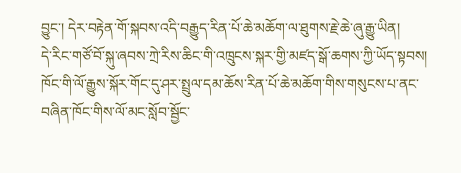བྱུང་། དེར་བརྟེན་གོ་སྐབས་འདི་བརྒྱུད་རིན་པོ་ཆེ་མཆོག་ལ་ཐུགས་རྗེ་ཆེ་ཞུ་རྒྱུ་ཡིན།
དེ་རིང་གཙོ་བོ་སྐུ་ཞབས་ཀྲེ་རིས་ཆིང་གི་འཁྲུངས་སྐར་གྱི་མཛད་སྒོ་ཆགས་ཀྱི་ཡོད་སྟབས། ཁོང་གི་ལོ་རྒྱུས་སྐོར་གོང་དུ་ཤར་སྤྲུལ་དམ་ཆོས་རིན་པོ་ཆེ་མཆོག་གིས་གསུངས་པ་ནང་བཞིན་ཁོང་གིས་ལོ་མང་སློབ་སྦྱོང་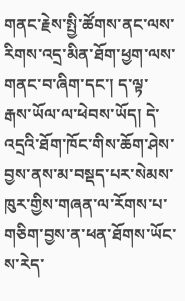གནང་རྗེས་སྤྱི་ཚོགས་ནང་ལས་རིགས་འདྲ་མིན་ཐོག་ཕྱག་ལས་གནང་བ་ཞིག་དང་། ད་ལྟ་རྒས་ཡོལ་ལ་ཕེབས་ཡོད། དེ་འདྲའི་ཐོག་ཁོང་གིས་ཆོག་ཤེས་བྱས་ནས་མ་བསྡད་པར་སེམས་ཁུར་གྱིས་གཞན་ལ་རོགས་པ་གཅིག་བྱས་ན་ཕན་ཐོགས་ཡོང་ས་རེད་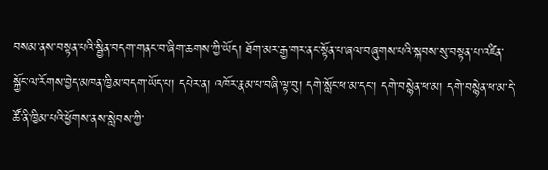བསམ་ནས་བསྟན་པའི་སྦྱིན་བདག་གནང་བ་ཞིག་ཆགས་ཀྱི་ཡོད། ཐོག་མར་རྒྱ་གར་ནང་སྟོན་པ་ཞལ་བཞུགས་པའི་སྐབས་སུ་བསྟན་པ་འཛིན་སྐྱོང་ལ་རོགས་བྱེད་མཁན་ཁྱིམ་བདག་ཡོད་པ། དཔེར་ན། འཁོར་རྣམ་པ་བཞི་ལྟ་བུ། དགེ་སློང་ཕ་མ་དང་། དགེ་བསྙེན་ཕ་མ། དགེ་བསྙེན་ཕ་མ་དེ་ཚོ་ནི་ཁྱིམ་པའི་ཕྱོགས་ནས་སླེབས་ཀྱི་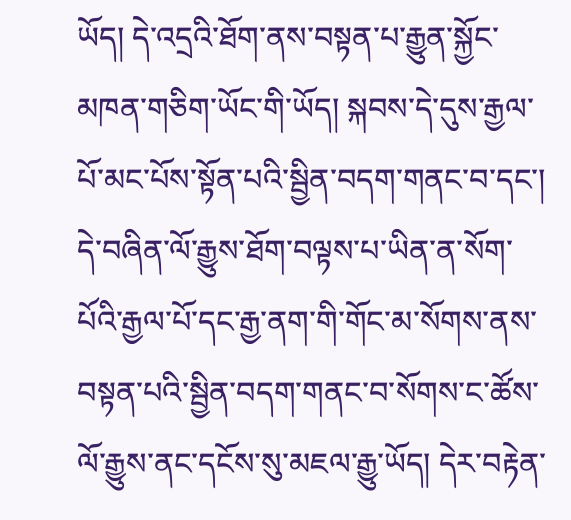ཡོད། དེ་འདྲའི་ཐོག་ནས་བསྟན་པ་རྒྱུན་སྐྱོང་མཁན་གཅིག་ཡོང་གི་ཡོད། སྐབས་དེ་དུས་རྒྱལ་པོ་མང་པོས་སྟོན་པའི་སྦྱིན་བདག་གནང་བ་དང་། དེ་བཞིན་ལོ་རྒྱུས་ཐོག་བལྟས་པ་ཡིན་ན་སོག་པོའི་རྒྱལ་པོ་དང་རྒྱ་ནག་གི་གོང་མ་སོགས་ནས་བསྟན་པའི་སྦྱིན་བདག་གནང་བ་སོགས་ང་ཚོས་ལོ་རྒྱུས་ནང་དངོས་སུ་མཇལ་རྒྱུ་ཡོད། དེར་བརྟེན་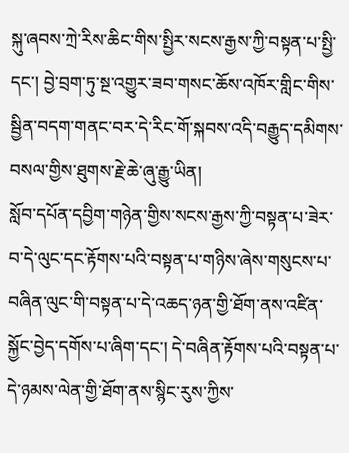སྐུ་ཞབས་ཀྲེ་རིས་ཆིང་གིས་སྤྱིར་སངས་རྒྱས་ཀྱི་བསྟན་པ་སྤྱི་དང་། བྱེ་བྲག་ཏུ་སྔ་འགྱུར་ཟབ་གསང་ཆོས་འཁོར་གླིང་གིས་སྦྱིན་བདག་གནང་བར་དེ་རིང་གོ་སྐབས་འདི་བརྒྱུད་དམིགས་བསལ་གྱིས་ཐུགས་རྗེ་ཆེ་ཞུ་རྒྱུ་ཡིན།
སློབ་དཔོན་དབྱིག་གཉེན་གྱིས་སངས་རྒྱས་ཀྱི་བསྟན་པ་ཟེར་བ་དེ་ལུང་དང་རྟོགས་པའི་བསྟན་པ་གཉིས་ཞེས་གསུངས་པ་བཞིན་ལུང་གི་བསྟན་པ་དེ་འཆད་ཉན་གྱི་ཐོག་ནས་འཛིན་སྐྱོང་བྱེད་དགོས་པ་ཞིག་དང་། དེ་བཞིན་རྟོགས་པའི་བསྟན་པ་དེ་ཉམས་ལེན་གྱི་ཐོག་ནས་སྙིང་རུས་ཀྱིས་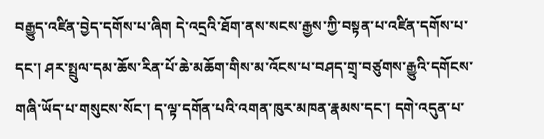བརྒྱུད་འཛིན་བྱེད་དགོས་པ་ཞིག དེ་འདྲའི་ཐོག་ནས་སངས་རྒྱས་ཀྱི་བསྟན་པ་འཛིན་དགོས་པ་དང་། ཤར་སྤྲུལ་དམ་ཆོས་རིན་པོ་ཆེ་མཆོག་གིས་མ་འོངས་པ་བཤད་གྲྭ་བཙུགས་རྒྱུའི་དགོངས་གཞི་ཡོད་པ་གསུངས་སོང་། ད་ལྟ་དགོན་པའི་འགན་ཁུར་མཁན་རྣམས་དང་། དགེ་འདུན་པ་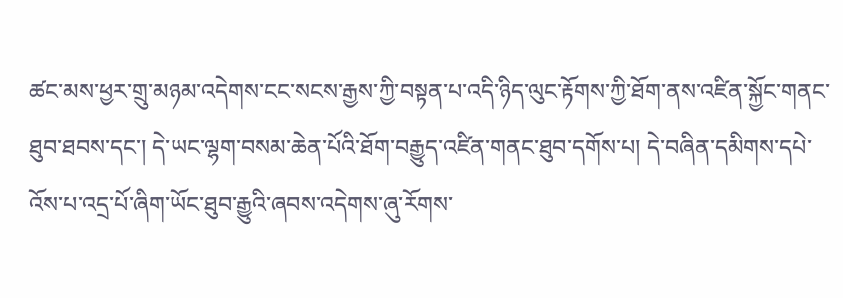ཚང་མས་ཕྱར་གྲུ་མཉམ་འདེགས་ངང་སངས་རྒྱས་ཀྱི་བསྟན་པ་འདི་ཉིད་ལུང་རྟོགས་ཀྱི་ཐོག་ནས་འཛིན་སྐྱོང་གནང་ཐུབ་ཐབས་དང་། དེ་ཡང་ལྷག་བསམ་ཆེན་པོའི་ཐོག་བརྒྱུད་འཛིན་གནང་ཐུབ་དགོས་པ། དེ་བཞིན་དམིགས་དཔེ་འོས་པ་འདྲ་པོ་ཞིག་ཡོང་ཐུབ་རྒྱུའི་ཞབས་འདེགས་ཞུ་རོགས་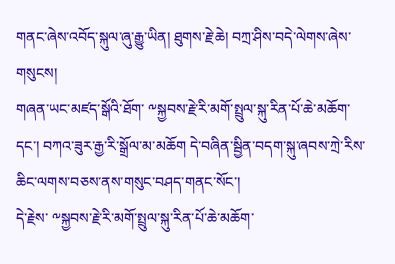གནང་ཞེས་འབོད་སྐུལ་ཞུ་རྒྱུ་ཡིན། ཐུགས་རྗེ་ཆེ། བཀྲ་ཤིས་བདེ་ལེགས་ཞེས་གསུངས།
གཞན་ཡང་མཛད་སྒོའི་ཐོག་ ༸སྐྱབས་རྗེ་རི་མགོ་སྤྲུལ་སྐུ་རིན་པོ་ཆེ་མཆོག་དང་། བཀའ་ཟུར་རྒྱ་རི་སྒྲོལ་མ་མཆོག དེ་བཞིན་སྦྱིན་བདག་སྐུ་ཞབས་ཀྲེ་རིས་ཆིང་ལགས་བཅས་ནས་གསུང་བཤད་གནང་སོང་།
དེ་རྗེས་ ༸སྐྱབས་རྗེ་རི་མགོ་སྤྲུལ་སྐུ་རིན་པོ་ཆེ་མཆོག་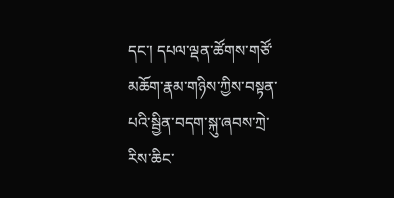དང་། དཔལ་ལྡན་ཚོགས་གཙོ་མཆོག་རྣམ་གཉིས་ཀྱིས་བསྟན་པའི་སྦྱིན་བདག་སྐུ་ཞབས་ཀྲེ་རིས་ཆིང་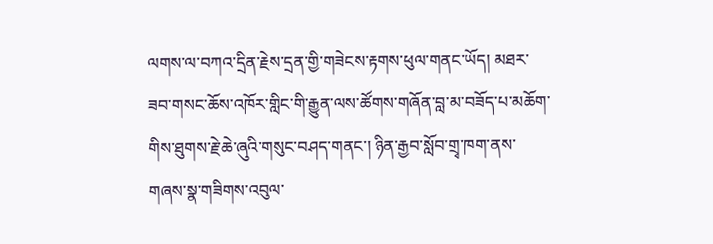ལགས་ལ་བཀའ་དྲིན་རྗེས་དྲན་གྱི་གཟེངས་རྟགས་ཕུལ་གནང་ཡོད། མཐར་ཟབ་གསང་ཆོས་འཁོར་གླིང་གི་རྒྱུན་ལས་ཚོགས་གཞོན་བླ་མ་བཟོད་པ་མཆོག་གིས་ཐུགས་རྗེ་ཆེ་ཞུའི་གསུང་བཤད་གནང་། ཉིན་རྒྱབ་སློབ་གྲྭ་ཁག་ནས་གཞས་སྣ་གཟིགས་འབུལ་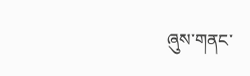ཞུས་གནང་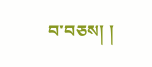བ་བཅས། །